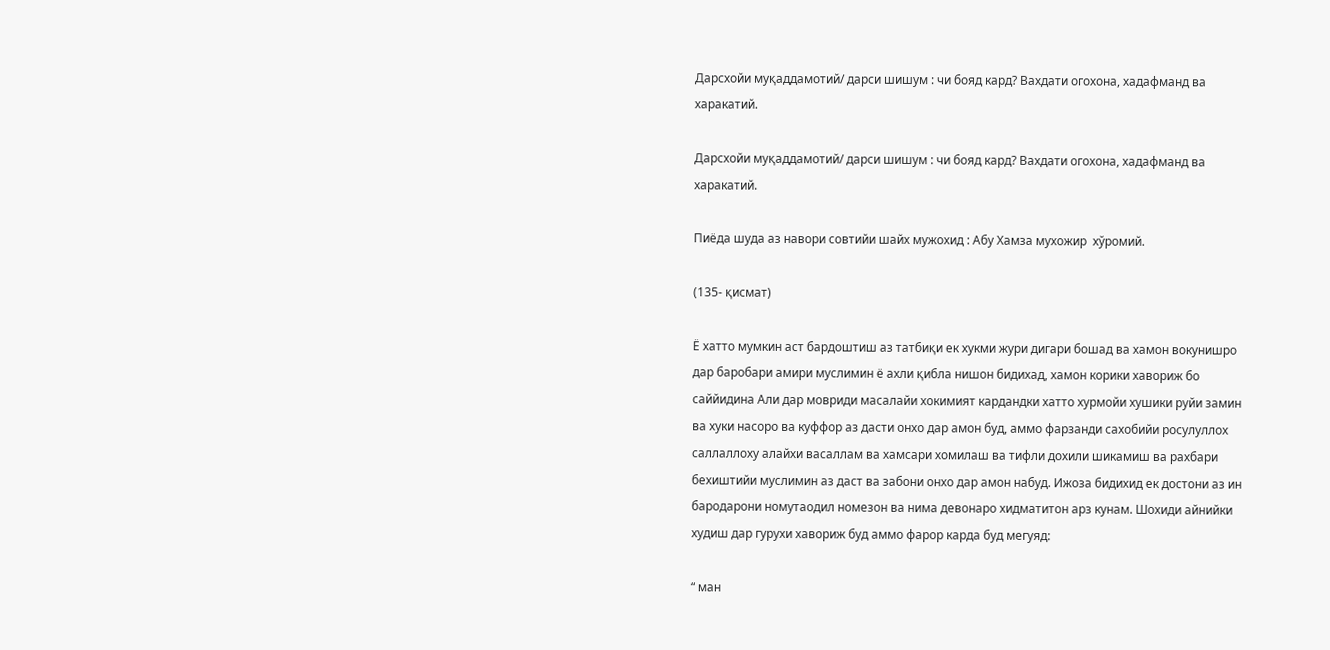Дарсхойи муқаддамотий/ дарси шишум : чи бояд кард? Вахдати огохона, хадафманд ва харакатий.

Дарсхойи муқаддамотий/ дарси шишум : чи бояд кард? Вахдати огохона, хадафманд ва харакатий.

Пиёда шуда аз навори совтийи шайх мужохид : Абу Хамза мухожир  хўромий.

(135- қисмат)

Ё хатто мумкин аст бардоштиш аз татбиқи ек хукми жури дигари бошад ва хамон вокунишро дар баробари амири муслимин ё ахли қибла нишон бидихад, хамон корики хавориж бо саййидина Али дар мовриди масалайи хокимият кардандки хатто хурмойи хушики руйи замин ва хуки насоро ва куффор аз дасти онхо дар амон буд, аммо фарзанди сахобийи росулуллох саллаллоху алайхи васаллам ва хамсари хомилаш ва тифли дохили шикамиш ва рахбари бехиштийи муслимин аз даст ва забони онхо дар амон набуд. Ижоза бидихид ек достони аз ин бародарони номутаодил номезон ва нима девонаро хидматитон арз кунам. Шохиди айнийки худиш дар гурухи хавориж буд аммо фарор карда буд мегуяд:

“ ман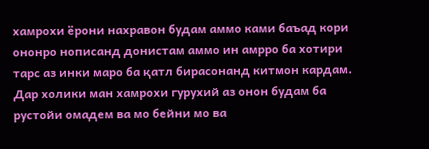хамрохи ёрони нахравон будам аммо ками баъад кори ононро нописанд донистам аммо ин амрро ба хотири тарс аз инки маро ба қатл бирасонанд китмон кардам. Дар холики ман хамрохи гурухий аз онон будам ба рустойи омадем ва мо бейни мо ва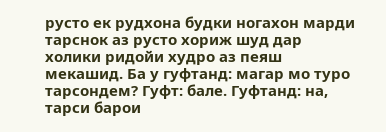русто ек рудхона будки ногахон марди тарснок аз русто хориж шуд дар холики ридойи худро аз пеяш мекашид. Ба у гуфтанд: магар мо туро тарсондем? Гуфт: бале. Гуфтанд: на, тарси барои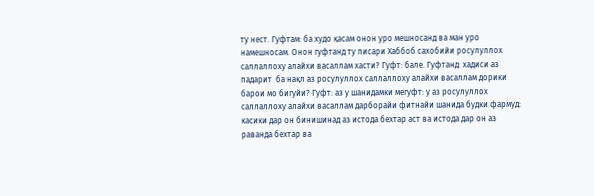ту нест. Гуфтам: ба худо қасам онон уро мешносанд ва ман уро намешносам. Онон гуфтанд ту писари Хаббоб сахобийи росулуллох саллаллоху алайхи васаллам хасти? Гуфт: бале. Гуфтанд: хадиси аз падарит  ба нақл аз росулуллох саллаллоху алайхи васаллам дорики барои мо бигуйи? Гуфт: аз у шанидамки мегуфт: у аз росулуллох саллаллоху алайхи васаллам дарборайи фитнайи шанида будки фармуд: касики дар он бинишинад аз истода бехтар аст ва истода дар он аз раванда бехтар ва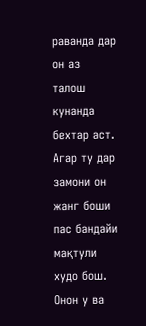раванда дар он аз талош кунанда бехтар аст. Агар ту дар замони он жанг боши пас бандайи мақтули худо бош. Онон у ва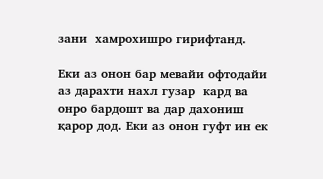зани  хамрохишро гирифтанд.

Еки аз онон бар мевайи офтодайи аз дарахти нахл гузар  кард ва онро бардошт ва дар дахониш қарор дод. Еки аз онон гуфт ин ек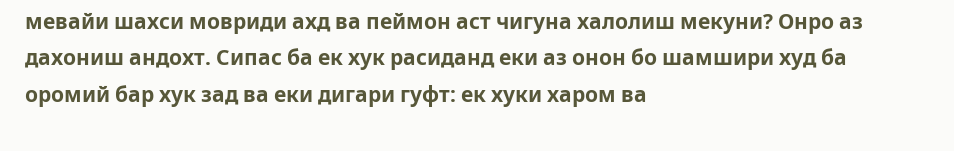мевайи шахси мовриди ахд ва пеймон аст чигуна халолиш мекуни? Онро аз дахониш андохт. Сипас ба ек хук расиданд еки аз онон бо шамшири худ ба оромий бар хук зад ва еки дигари гуфт: ек хуки харом ва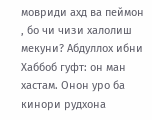мовриди ахд ва пеймон , бо чи чизи халолиш мекуни? Абдуллох ибни Хаббоб гуфт: он ман хастам. Онон уро ба кинори рудхона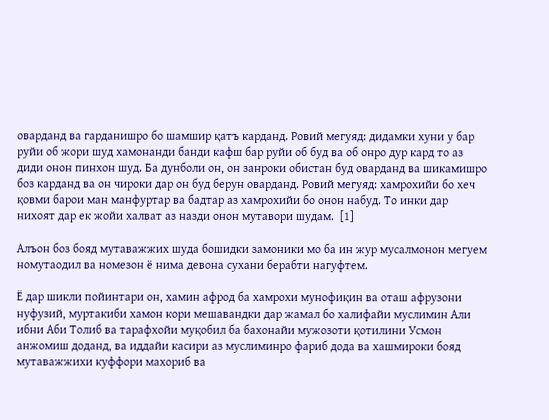оварданд ва гарданишро бо шамшир қатъ карданд. Ровий мегуяд: дидамки хуни у бар руйи об жори шуд хамонанди банди кафш бар руйи об буд ва об онро дур кард то аз диди онон пинхон шуд. Ба дунболи он, он занроки обистан буд оварданд ва шикамишро боз карданд ва он чироки дар он буд берун оварданд. Ровий мегуяд: хамрохийи бо хеч қовми барои ман манфуртар ва бадтар аз хамрохийи бо онон набуд. То инки дар нихоят дар ек жойи халват аз назди онон мутавори шудам.  [1]

Алъон боз бояд мутаважжих шуда бошидки замоники мо ба ин жур мусалмонон мегуем номутаодил ва номезон ё нима девона сухани берабти нагуфтем.

Ё дар шикли пойинтари он, хамин афрод ба хамрохи мунофиқин ва оташ афрузони нуфузий, муртакиби хамон кори мешавандки дар жамал бо халифайи муслимин Али ибни Аби Толиб ва тарафхойи муқобил ба бахонайи мужозоти қотилини Усмон анжомиш доданд, ва иддайи касири аз муслиминро фариб дода ва хашмироки бояд мутаважжихи куффори махориб ва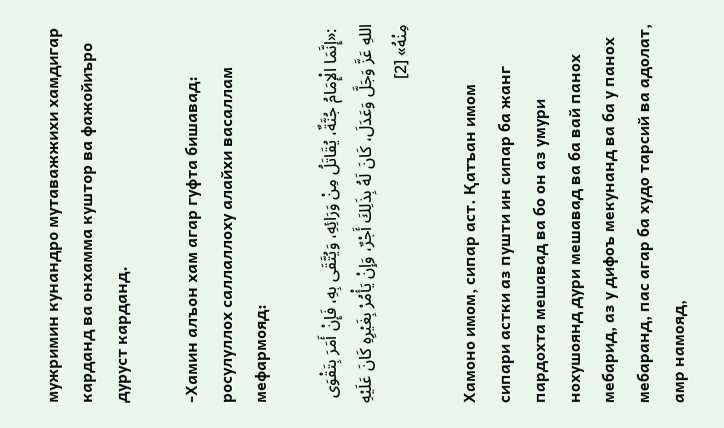мужримин кунандро мутаважжихи хамдигар карданд ва онхамма куштор ва фажойиъро дуруст карданд.

-Хамин алъон хам агар гуфта бишавад: росулуллох саллаллоху алайхи васаллам мефармояд:

 :«إِنَّمَا الْإِمَامُ جُنَّةٌ، يُقَاتَلُ مِنْ وَرَائِهِ، وَيُتَّقَى بِهِ، فَإِنْ أَمَرَ بِتَقْوَى اللهِ عَزَّ وَجَلَّ وَعَدَلَ، كَانَ لَهُ بِذَلِكَ أَجْرٌ، وَإِنْ يَأْمُرْ بِغَيْرِهِ كَانَ عَلَيْهِ مِنْهُ» [2]

Хамоно имом, сипар аст. Қатъан имом сипари астки аз пушти ин сипар ба жанг пардохта мешавад ва бо он аз умури нохушоянд дури мешавад ва ба вай панох мебарид, аз у дифоъ мекунанд ва ба у панох мебаранд, пас агар ба худо тарсий ва адолат, амр намояд,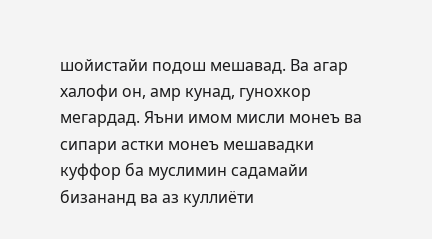шойистайи подош мешавад. Ва агар халофи он, амр кунад, гунохкор мегардад. Яъни имом мисли монеъ ва сипари астки монеъ мешавадки куффор ба муслимин садамайи бизананд ва аз куллиёти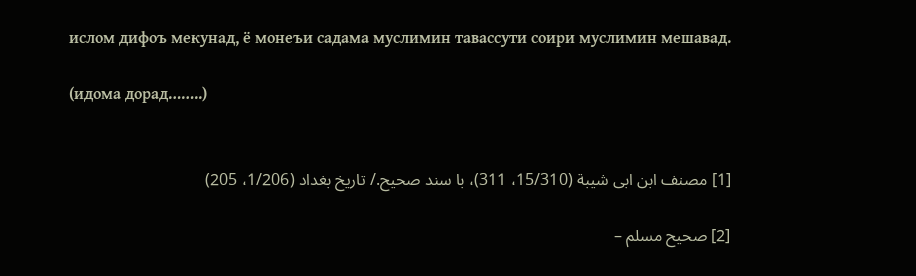ислом дифоъ мекунад, ё монеъи садама муслимин тавассути соири муслимин мешавад.

(идома дорад……..)


[1] مصنف ابن ابی شیبة (15/310، 311)، با سند صحیح./ تاریخ بغداد (1/206، 205)

[2] صحيح مسلم –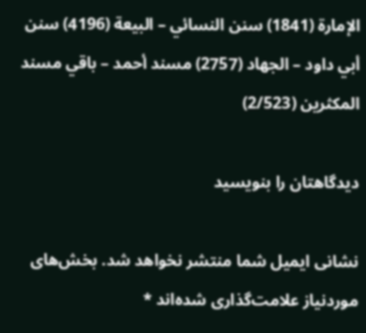الإمارة (1841) سنن النسائي – البيعة (4196) سنن أبي داود – الجهاد (2757) مسند أحمد – باقي مسند المكثرين (2/523)

دیدگاهتان را بنویسید

نشانی ایمیل شما منتشر نخواهد شد. بخش‌های موردنیاز علامت‌گذاری شده‌اند *